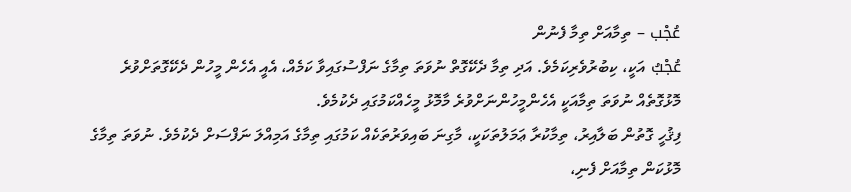عُجْب – ތިމާއަށް ތިމާ ފެނުން
عُجْبُ އަކީ، ކިބުރުވެރިކަމެވެ. އަދި ތިމާ ދެކޭގޮތް ނުވަތަ ތިމާގެ ނަފްސުގައިވާ ކަމެއް، އެއީ އެހެން މީހުން ދެކޭގޮތަށްވުރެ މޮޅުގޮތެއް ނުވަތަ ތިމާއަކީ އެހެންމީހުންނަށްވުރެ މާމޮޅު މީހެއްކަމުގައި ދެކުމެވެ.
ފިޤުހީ ގޮތުން ބަލާއިރު، ތިމާކުރާ ޢަމަލުތަކަކީ، މާގިނަ ބައިވަރުތަކެއް ކަމުގައި ތިމާގެ އަމިއްލަ ނަފްސަށް ދެކުމެވެ. ނުވަތަ ތިމާގެ މޮޅުކަން ތިމާއަށް ފެނި،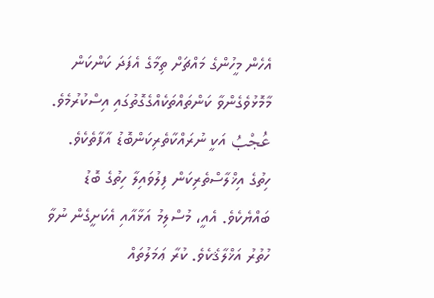އެހެން މީހުންގެ މައްޗަށް ތިމާގެ އެފަދަ ކަންކަން މާމޮޅުވެގެންވާ ކަންތައްތަކެއްގެގޮތުގައި އިސްކުރުމެވެ.
عُجْبُ އަކީ ނުރައްކާތެރިކަންބޮޑު އާފާތެކެވެ. ހިތުގެ އިޚްލާސްތެރިކަން ފިލުވައިލާ ހިތުގެ ބޮޑު ބައްޔެކެވެ. އެއީ، މުސްލިމު އަޅާއާއި އެކަށީގެން ނުވާ ހުތުރު އަޚްލާޤެކެވެ. ކުރާ ޢަމަލުތައް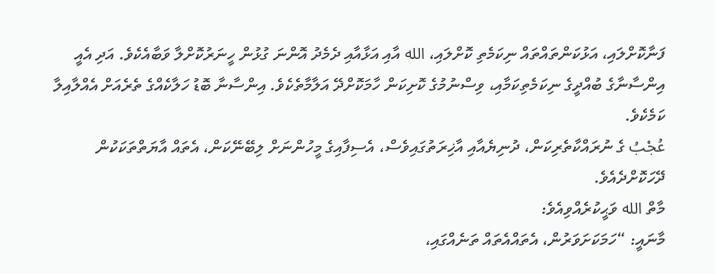ފަނާކޮށްލައި، އަޅުކަންތައްތައް ނިކަމެތި ކޮށްލައި، الله އާއި އަޅާއާއި ދެމެދު އޮންނަ ގުޅުން ހީނަރުކޮށްލާ ވަބާއެކެވެ. އަދި އެއީ އިންސާނާގެ ބުއްދީގެ ނިކަމެތިކަމާއި، ވިސްނުމުގެ ކޮށިކަން ހާމަކޮށްދޭ އަލާމާތެކެވެ. އިންސާނާ ބޮޑު ހަލާކެއްގެ ތެރެއަށް އެއްލާއިލާ ކަމެކެވެ.
عُجْبُ ގެ ނުރައްކާތެރިކަން، ދުނިޔެއާއި އާޚިރަތުގައިވެސް، އެސިފާއިގެ މީހުންނަށް ލިބޭނޭކަން، އެތައް އާޔަތްތަކަކުން ދޭހަކޮށްދެއެވެ.
މާތް الله ވަޙީކުރެއްވިއެވެ:
މާނައީ: “ހަމަކަށަވަރުން، އެތައްއެތައް ތަނެއްގައި،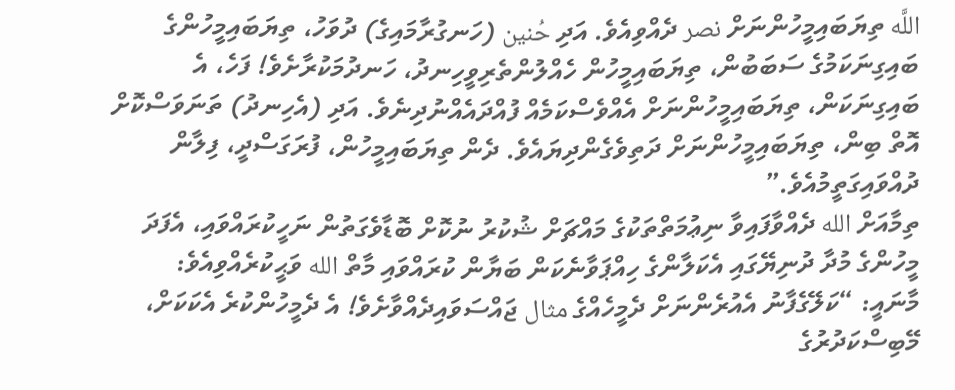اللَّه ތިޔަބައިމީހުންނަށް نصر ދެއްވިއެވެ. އަދި حُنين (ހަނގުރާމައިގެ) ދުވަހު، ތިޔަބައިމީހުންގެ ބައިގިނަކަމުގެ ސަބަބުން، ތިޔަބައިމީހުން ހެއްލުންތެރިވީހިނދު، ހަނދުމަކުރާށެވެ! ފަހެ، އެ ބައިގިނަކަން، ތިޔަބައިމީހުންނަށް އެއްވެސްކަމެއް ފުއްދައެއްނުދިނެވެ. އަދި (އެހިނދު) ތަނަވަސްކޮށް އޮތް ބިން، ތިޔަބައިމީހުންނަށް ދަތިވެގެންދިޔައެވެ. ދެން ތިޔަބައިމީހުން، ފުރަގަސްދީ، ފިލާން ދުއްވައިގަތީމުއެވެ.”
ތިމާއަށް الله ދެއްވާފައިވާ ނިޢުމަތްތަކުގެ މައްޗަށް ޝުކުރު ނުކޮށް ބޮޑާވެގަތުން ނަހީކުރައްވައި، އެފަދަ މީހުންގެ މުދާ ދުނިޔޭގައި އެކަލާންގެ ހިއްޕަވާނެކަން ބަޔާން ކުރައްވައި މާތް الله ވަޙީކުރެއްވިއެވެ:
މާނައީ: “ކަލޭގެފާނު އެއުރެންނަށް ދެމީހެއްގެ مثال ޖައްސަވައިދެއްވާށެވެ! އެ ދެމީހުންކުރެ އެކަކަށް، މޭބިސްކަދުރުގެ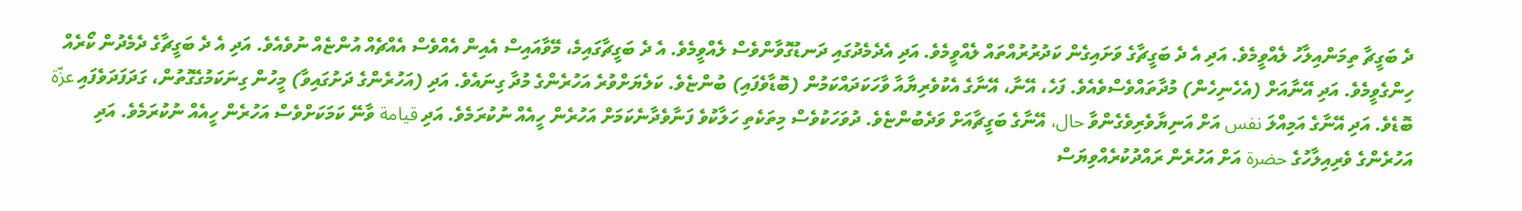ދެ ބަގީޗާ ތިމަންއިލާހު ލެއްވީމެވެ. އަދި އެ ދެ ބަގީޗާގެ ވަށައިގެން ކަދުރުރުއްތައް ލެއްވީމެވެ. އަދި އެދެމެދުގައި ދަނޑުގޮވާންވެސް ލެއްވީމެވެ. އެ ދެ ބަގީޗާގައިމެ، މޭވާއައިސް އެއިން އެއްވެސް އެއްޗެއް އުންޏެއް ނުވެއެވެ. އަދި އެ ދެ ބަގީޗާގެ ދެމެދުން ކޯރެއް ހިންގެވީމެވެ. އަދި އޭނާއަށް (އެހެނިހެން) މުދާތައްވެސްވެއެވެ. ފަހެ، އޭނާ، އޭނާގެ އެކުވެރިޔާއާ ވާހަކަދައްކަމުން (ބޮޑާވެފައި) ބުންޏެވެ. ކަލެޔަށްވުރެ އަހުރެންގެ މުދާ ގިނައެވެ. އަދި (އަހުރެންގެ ދަށުގައިވާ) މީހުން ގިނަކަމުގެގޮތުން، ގަދަފަދަވެފައި عزّة ބޮޑެވެ. އަދި އޭނާގެ އަމިއްލަ نفس އަށް އަނިޔާވެރިވެގެންވާ حال، އޭނާގެ ބަގީޗާއަށް ވަދެބުންޏެވެ. ދުވަހަކުވެސް މިތަކެތި ހަލާކުވެ ފަނާވެދާނެކަމަށް އަހުރެން ހީއެއް ނުކުރަމެވެ. އަދި قيامة ވާނޭ ކަމަކަށްވެސް އަހުރެން ހީއެއް ނުކުރަމެވެ. އަދި އަހުރެންގެ ވެރިއިލާހުގެ حضرة އަށް އަހުރެން ރައްދުކުރެއްވިޔަސް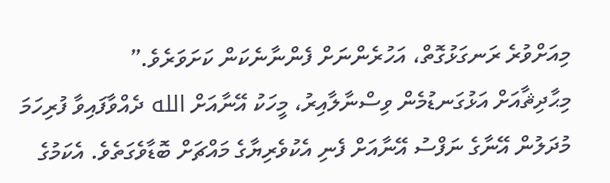މިއަށްވުރެ ރަނގަޅުގޮތް، އަހުރެންނަށް ފެންނާނެކަން ކަށަވަރެވެ.”
މިޙާދިޘާއަށް އަޅުގަނޑުމެން ވިސްނާލާއިރު، މީހަކު އޭނާއަށް الله ދެއްވާފައިވާ ފުރިހަމަ މުދަލުން އޭނާގެ ނަފްސު އޭނާއަށް ފެނި އެކުވެރިޔާގެ މައްޗަށް ބޮޑާވެގަތެވެ. އެކަމުގެ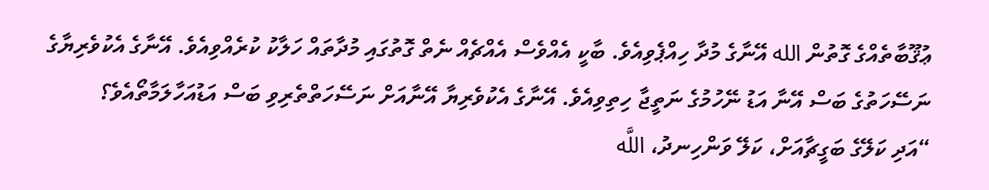ޢުޤޫބާތެއްގެ ގޮތުން الله އޭނާގެ މުދާ ހިއްޕެވިއެވެ. ބާކީ އެއްވެސް އެއްޗެއް ނެތް ގޮތުގައި މުދާތައް ހަލާކު ކުރެއްވިއެވެ. އޭނާގެ އެކުވެރިޔާގެ ނަސޭހަތުގެ ބަސް އޭނާ އަޑު ނޭހުމުގެ ނަތީޖާ ހިތިވިއެވެ. އޭނާގެ އެކުވެރިޔާ އޭނާއަށް ނަސޭހަތްތެރިވި ބަސް އަޑުއަހާލަމާތޯއެވެ؟
“އަދި ކަލޭގެ ބަގީޗާއަށް، ކަލޭ ވަންހިނދު، اللَّه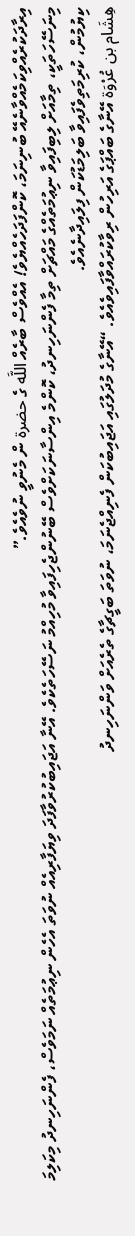އިރާދަކުރެއްވިކަމެއްވާނެއޭ ބުނިނަމަ، ކޮންފަދަހެއްޔެވެ! އެއްވެސް ބާރެއް اللَّه ގެ حضرة ން މެނުވީ ނުވެއެވެ.”
މިނަސޭހަތަކީ، ތިމާއަށް ލިބިފައިވާ ނިޢުމަތެއްގެ މައްޗަށް ތިމާ ފެންނަހިނދު، ކޮންމެ އިންސާނަކަށްވެސް ބޭނުންޖެހިފައިވާ މުހިއްމު ނަސޭހަތެކެވެ. އޭނާ އަޖައިބުކުރުވާފަދަ ވިޔަފާރިއެއް ނުވަތަ އެހެން ނިޢުމަތެއް ނަމަވެސް، ފެންނަހިނދު މިކަލިމަ ކިޔުމުން، ކުރިމަތިވެފައިވާ ބަލިމަޑުކަން ފިލައިދާނެއެވެ.
هِشَام بن عُرْوَة އޭނާގެ ބައްޕަގެ އަރިހުން ރިވާކުރައްވާފައިވެއެވެ. “އޭނާގެ މުދަލުގައި އަޖައިބުކަން ފެނިއްޖެނަމަ، ނުވަތަ ބަގީޗާގެ ތެރެއަށް ވަންނަހިނދު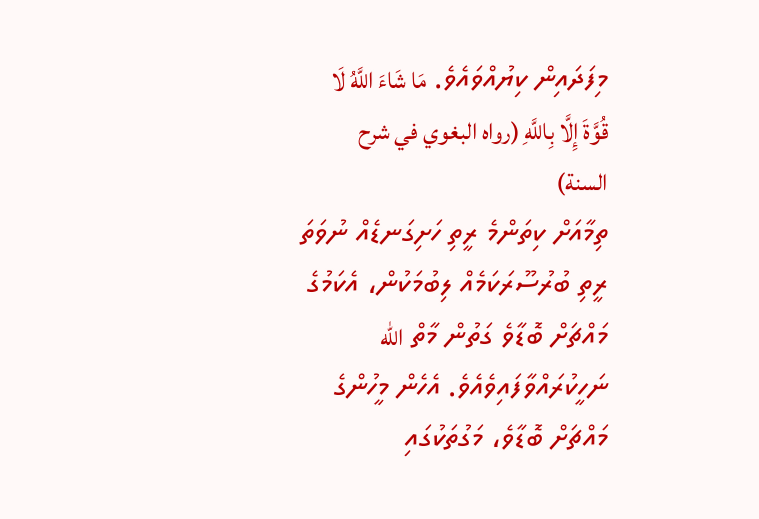މިފަދައިން ކިޔުއްވައެވެ. مَا شَاءَ اللَّهُ لَا قُوَّةَ إِلَّا بِاللَّهِ (رواه البغوي في شرح السنة)
ތިމާއަށް ކިތަންމެ ރީތި ހަށިގަނޑެއް ނުވަތަ ރީތި ބުރުސޫރަކަމެއް ލިބުމަކުން، އެކަމުގެ މައްޗަށް ބޮޑާވެ ގަތުން މާތް الله ނަހީކުރައްވާފައިވެއެވެ. އެހެން މީހުންގެ މައްޗަށް ބޮޑާވެ، މަގުތަކުގައި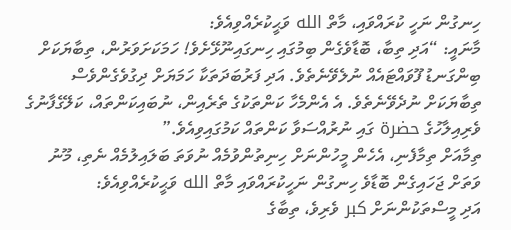ހިނގުން ނަހީ ކުރައްވައި، މާތް الله ވަޙީކުރެއްވިއެވެ:
މާނައީ: “އަދި ތިބާ، ބޮޑާވެގެން ބިމުގައި ހިނގައިނޫޅޭށެވެ! ހަމަކަށަވަރުން، ތިބާޔަކަށް ބިންގަނޑު ފޫވައްޓައެއް ނުލެވޭނެތެވެ. އަދި ފަރުބަދަތަކާ ހަމަޔަށް ދިގުވެގެންވެސް ތިބާޔަކަށް ނުދެވޭނެތެވެ. އެ އެންމެހާ ކަންތަކުގެ ތެރެއިން، ނުބައިކަންތައް، ކަލޭގެފާނުގެ ވެރިއިލާހުގެ حضرة ގައި ނުރުއްސަވާ ކަންތައް ކަމުގައިވިއެވެ.”
ތިމާއަށް ތިމާފެނި، އެހެން މީހުންނަށް ހިނިތުންވުމެއް ނުވަތަ ބަލައިލުމެއް ނެތި، މޫނު ވަތަށް ޖަހައިގެން ބޮޑާވެ ހިނގުން ނަހީކުރައްވައި މާތް الله ވަޙީކުރެއްވިއެވެ:
އަދި މީސްތަކުންނަށް كبر ވެރިވެ، ތިބާގެ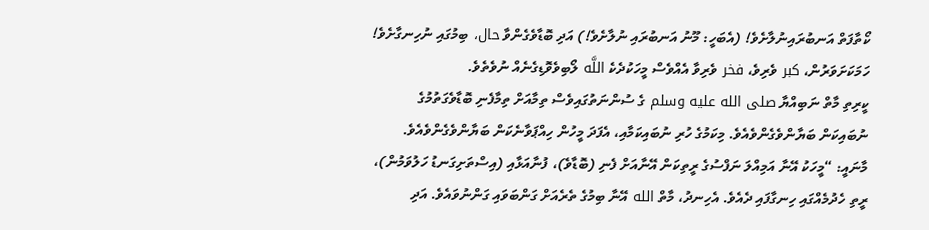ކޯތާފަތް އަނބުރައިނުލާށެވެ! (އެބަހީ: މޫނު އަނބުރައި ނުލާށެވެ!) އަދި ބޮޑާވެގެންވާ حال، ބިމުގައި ނުހިނގާށެވެ! ހަމަކަށަވަރުން، كبر ވެރިވެ، فخر ވެރިވާ އެއްވެސް މީހަކުދެކެ اللَّه ލޯބިވެވޮޑިގެނެއް ނުވެތެވެ.
ކީރިތި މާތް ނަބިއްޔާ صلى الله عليه وسلم ގެ ސުންނަތުގައިވެސް ތިމާއަށް ތިމާފެނި ބޮޑާވެގަތުމުގެ ނުބައިކަން ބަޔާންވެގެންވެއެވެ. މިކަމުގެ ހުރި ނުބައިކަމާއި، އެފަދަ މީހުން ހިއްޕަވާނެކަން ބަޔާންވެގެންވެއެވެ.
މާނައީ: “މީހަކު އޭނާ އަމިއްލަ ނަފްސުގެ ރީތިކަން އޭނާއަށް ފެނި (ބޮޑާވެ)، ފުނާއަޅާއި (އިސްތަށިގަނޑު ހަލުވަމުން)، ރީތި ހެދުމެއްގައި ހިނގާފައި ދެއެވެ. އެހިނދު، މާތް الله އޭނާ ބިމުގެ ތެރެއަށް ގަންބަވައި ގަންނުވައެވެ. އަދި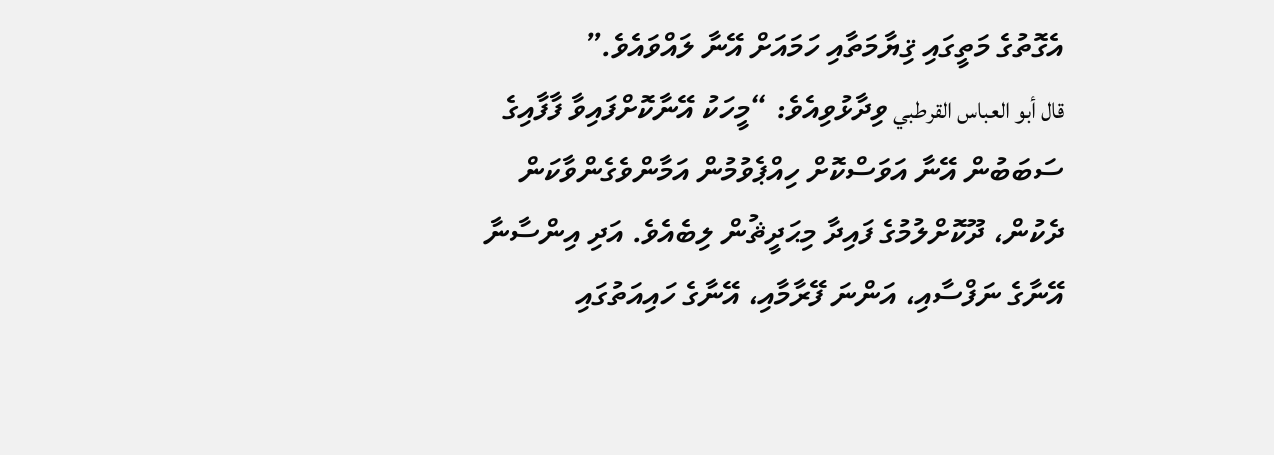އެގޮތުގެ މަތީގައި ޤިޔާމަތާއި ހަމައަށް އޭނާ ލައްވައެވެ.”
قال أبو العباس القرطبي ވިދާޅުވިއެވެ: “މީހަކު އޭނާކޮށްފައިވާ ފާފާއިގެ ސަބަބުން އޭނާ އަވަސްކޮށް ހިއްޕެވުމުން އަމާންވެގެންވާކަން ދެކުން، ދޫކޮށްލުމުގެ ފައިދާ މިޙަދީޘުން ލިބެއެވެ. އަދި އިންސާނާ އޭނާގެ ނަފްސާއި، އަންނަ ފޭރާމާއި، އޭނާގެ ހައިއަތުގައި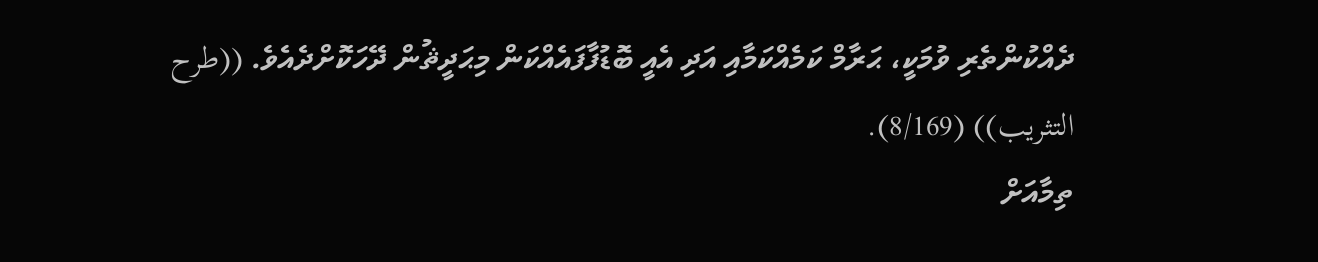ދެއްކުންތެރި ވުމަކީ، ޙަރާމް ކަމެއްކަމާއި އަދި އެއީ ބޮޑުފާފައެއްކަން މިޙަދީޘުން ދޭހަކޮށްދެއެވެ. ((طرح التثريب)) (8/169).
ތިމާއަށް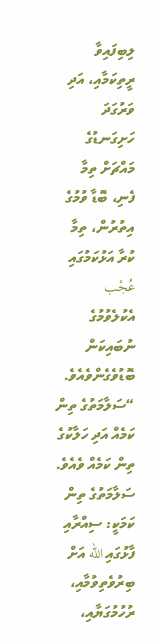ލިބިފައިވާ ރީތިކަމާއި، އަދި ވަރުގަދަ ހަށިގަނޑުގެ މައްޗަށް ތިމާ ފެނި، ބޮޑާ ވުމުގެ އިތުރުން، ތިމާ ކުރާ އަޅުކަމުގައި عُجْب އެކުލެވުމުގެ ނުބައިކަން ބޮޑުވެގެންވެއެވެ.
“ސަލާމަތުގެ ތިން ކަމެއް އަދި ހަލާކުގެ ތިން ކަމެއް ވެއެވެ. ސަލާމަތުގެ ތިން ކަމަކީ: ސިއްރާއި ފާޅުގައި الله އަށް ބިރުވެތިވުމާއި، ރުހުމުގަޔާއި،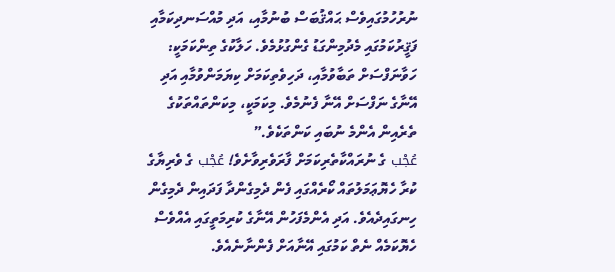ނުރުހުމުގައިވެސް ޙައްޤުބަސް ބުނުމާއި، އަދި މުއްސަނދިކަމާއި ފަޤީރުކަމުގައި މެދުމިންގަޑު ގެންގުޅުމެވެ. ހަލާކުގެ ތިންކަމަކީ: ހަވާނަފްސަށް ތަބާވުމާއި، ދަހިވެތިކަމަށް ކިޔަމަންވުމާއި އަދި އޭނާގެ ނަފްސަށް އޭނާ ފެނުމެވެ. މިކަމަކީ، މިކަންތައްތަކުގެ ތެރެއިން އެންމެ ނުބައި ކަންތަކެވެ.”
عُجْب ގެ ނުރައްކާތެރިކަމަށް ފާރަވެރިވާށެވެ! عُجْب ގެ ވެރިޔާގެ ކުރާ ހެޔޮޢަމަލުތައް ކޯރެއްގައި ފެން ދެމިގެންދާ ފަދައިން ދެމިގެން ހިނގައިދެއެވެ. އަދި އެންމެފަހުން އޭނާގެ ކުރިމަތީގައި އެއްވެސް ހެޔޮކަމެއް ނެތް ކަމުގައި އޭނާއަށް ފެންނާނެއެވެ.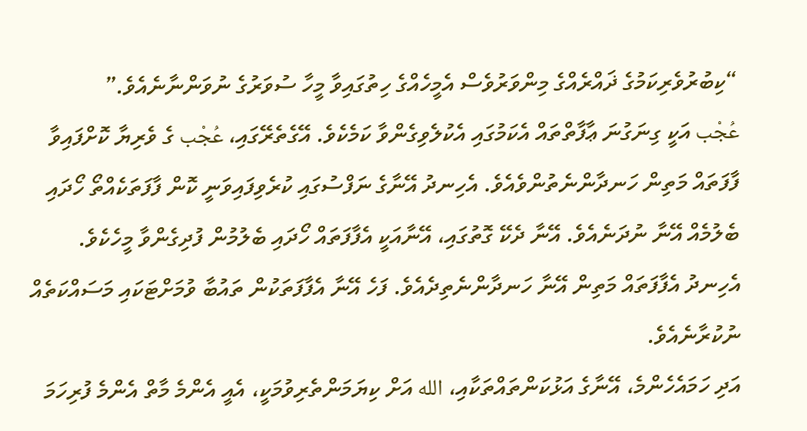“ކިބުރުވެރިކަމުގެ ޛައްރެއްގެ މިންވަރުވެސް އެމީހެއްގެ ހިތުގައިވާ މީހާ ސުވަރުގެ ނުވަންނާނެއެވެ.”
عُجْب އަކީ ގިނަގުނަ ޢާފާތްތައް އެކަމުގައި އެކުލެވިގެންވާ ކަމެކެވެ. އޭގެތެރޭގައި، عُجْب ގެ ވެރިޔާ ކޮށްފައިވާ ފާފަތައް މަތިން ހަނދާންނެތުންވެއެވެ. އެހިނދު އޭނާގެ ނަފްސުގައި ކުރެވިފައިވަނީ ކޮން ފާފަތަކެއްތޯ ހޯދައި ބެލުމެއް އޭނާ ނުދަނެއެވެ. އޭނާ ދެކޭ ގޮތުގައި، އޭނާއަކީ އެފާފަތައް ހޯދައި ބެލުމުން ފުދިގެންވާ މީހެކެވެ. އެހިނދު އެފާފަތައް މަތިން އޭނާ ހަނދާންނެތިދެއެވެ. ފަހެ އޭނާ އެފާފަތަކުން ތައުބާ ވުމަށްޓަކައި މަސައްކަތެއް ނުކުރާނެއެވެ.
އަދި ހަމައެހެންމެ، އޭނާގެ އަޅުކަންތައްތަކާއި، الله އަށް ކިޔަމަންތެރިވުމަކީ، އެއީ އެންމެ މާތް އެންމެ ފުރިހަމަ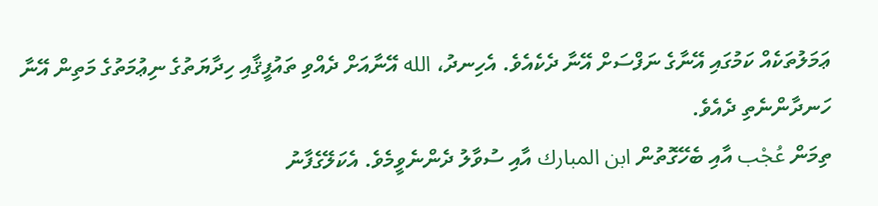ޢަމަލުތަކެއް ކަމުގައި އޭނާގެ ނަފްސަށް އޭނާ ދެކެއެވެ. އެހިނދު، الله އޭނާއަށް ދެއްވި ތައުފީޤާއި ހިދާޔަތުގެ ނިޢުމަތުގެ މަތިން އޭނާ ހަނދާންނެތި ދެއެވެ.
ތިމަން عُجْب އާއި ބެހޭގޮތުން ابن المبارك އާއި ސުވާލު ދެންނެވީމެވެ. އެކަލޭގެފާނު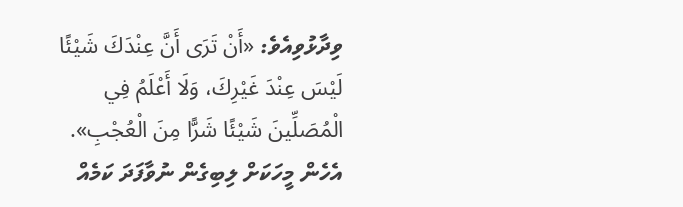ވިދާޅުވިއެވެ: «أَنْ تَرَى أَنَّ عِنْدَكَ شَيْئًا لَيْسَ عِنْدَ غَيْرِكَ، وَلَا أَعْلَمُ فِي الْمُصَلِّينَ شَيْئًا شَرًّا مِنَ الْعُجْبِ». އެހެން މީހަކަށް ލިބިގެން ނުވާފަދަ ކަމެއް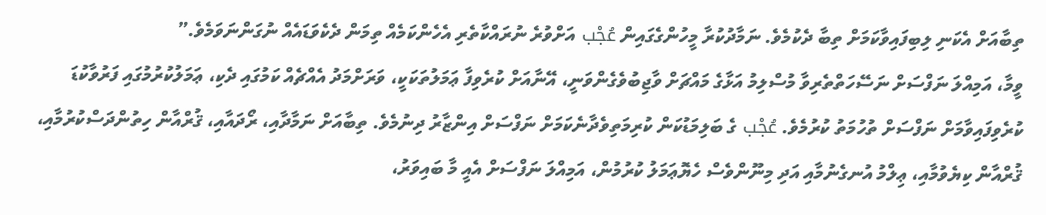ތިބާއަށް އެކަނި ލިބިފައިވާކަމަށް ތިބާ ދެކުމެވެ. ނަމާދުކުރާ މީހުންގެގައިން عُجْب އަށްވުރެ ނުރައްކާތެރި އެހެންކަމެއް ތިމަން ދެކެވަޑައެއް ނުގަންނަވަމެވެ.”
ވީމާ، އަމިއްލަ ނަފްސަށް ނަސޭހަތްތެރިވާ މުސްލިމު އަޅާގެ މައްޗަށް ވާޖިބުވެގެންވަނީ، އޭނާއަށް ކުރެވިފާ ޢަމަލުތަކަކީ، ވަރަށްމަދު އެއްޗެއް ކަމުގައި ދެކި، ޢަމަލުކުރުމުގައި ފަރުވާކުޑަ ކުރެވިފައިވާމަށް ނަފްސަށް ތުހުމަތު ކުރުމެވެ. عُجْب ގެ ބަލިމަޑުކަން ކުރިމަތިވެދާނެކަމަށް ނަފްސަށް އިންޒާރު ދިނުމެވެ. ތިބާއަށް ނަމާދާއި، ރޯދައާއި، ޤުރްއާން ހިތުންދަސްކުރުމާއި، ޤުރްއާން ކިޔެވުމާއި، ޢިލްމު އުނގެނުމާއި އަދި މިނޫންވެސް ހެޔޮޢަމަލު ކުރުމުން، އަމިއްލަ ނަފްސަށް އެއީ މާ ބައިވަރު،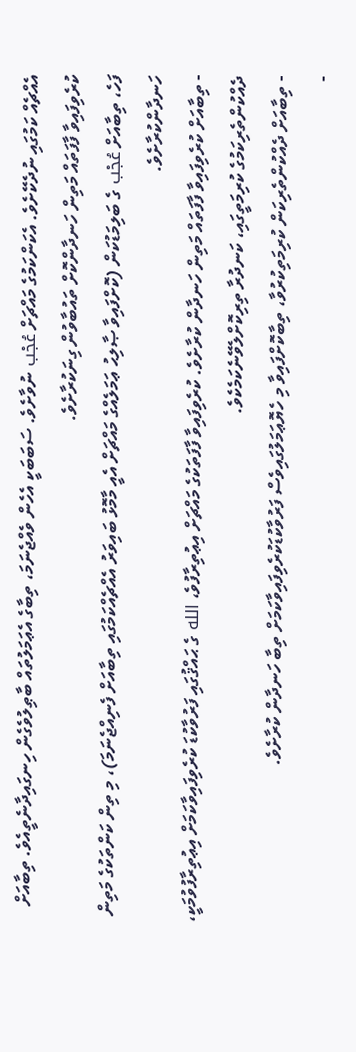އެއްޗެއް ކަމުގައި ނުދެކޭށެވެ. އެކަންކަމުގެ މައްޗަށް عُجْب ނުވާށެވެ. ސަބަބަކީ އެހެން ވެއްޖެނަމަ، ތިބާގެ އެޢަމަލުތައް ބާޠިލުވެގެން ހިނގައިދާނެތީއެވެ. ތިބާއަށް ކުރެވިފައިވާ ފާފަތައް މަތިން ހަނދާންކޮށް ތައުބާވުން ގިނަކުރާށެވެ.
ފަހެ، ތިބާއަށް عُجْب ގެ ބަލިމަޑުކަން (ކޮށްފައިވާ ޞާލިޙު ޢަމަލެއްގެ މައްޗަށް އެއީ މާމޮޅު ބައިވަރު އެއްޗެއްކަމުގައި ތިބާއަށް ފެނިއްޖެނަމަ)، މި ތިން ކަންތަކުގެ މަތިން ހަނދާންކުރާށެވެ.
- ތިބާއަށް ކުރެވިފައިވާ ފާފަތައް މަތިން ހަނދާން ކުރާށެވެ. ކުރެވިފައިވާ ފާފަތަކުގެ މައްޗަށް އިޢުތިރާފުވެ، الله ގެ ޙައްޤުގައި ފަރުވާކުޑަ ކުރެވިފައިވާކަމަށް އިޢުތިރާފުވުމަކީ، ދެއްކުންތެރިކަމުގެ ކުރިމަތީގައި، ކަނދުރާ ތިރިކޮށްލެވޭނެކަމެކެވެ.
- ތިބާއަށް ދެއްކުންތެރިކަން ކުރިމަތިކުރުވާ، ތިބާކޮށްފައިވާ މި ހެޔޮޢަމަލުގައިވެސް ފަރުވާކުޑަކުރެވިފައިވާކަމަށް ތިބާ ހަނދާން ކުރާށެވެ.
-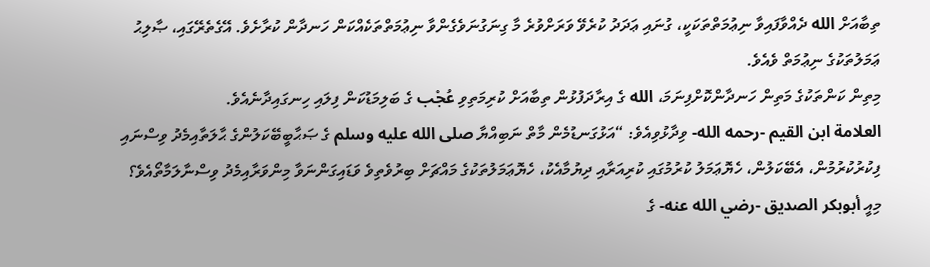ތިބާއަށް الله ދެއްވާފައިވާ ނިޢުމަތްތަކަކީ، ގުނައި ޢަދަދު ކުރެވޭ ވަރަށްވުރެ މާ ގިނަގުނަވެގެންވާ ނިޢުމަތްތަކެއްކަން ހަނދާން ކުރާށެވެ. އޭގެތެރޭގައި، ޞާލިޙު ޢަމަލުތަކުގެ ނިޢުމަތް ވެއެވެ.
މިތިން ކަންތަކުގެ މަތިން ހަނދާންކޮށްފިނަމަ، الله ގެ އިރާދަފުޅުން ތިބާއަށް ކުރިމަތިވި عُجْب ގެ ބަލިމަޑުކަން ފިލައި ހިނގައިދާނެއެވެ.
العلامة ابن القيم -رحمه الله- ވިދާޅުވިއެވެ: “އަޅުގަނޑުމެން މާތް ނަބިއްޔާ صلى الله عليه وسلم ގެ ޞަޙާބީބޭކަލުންގެ ޙާލަތާއިމެދު ވިސްނައި ފިކުރުކުރުމުން، އެބޭކަލުން، ހެޔޮޢަމަލު ކުރުމުގައި ކުރިއަރާއި ދިޔުމާއެކު، ހެޔޮޢަމަލުތަކުގެ މައްޗަށް ބިރުވެތިވެ ވަޑައިގަންނަވާ މިންވަރާއިމެދު ވިސްނާލަމާތޯއެވެ؟ މިއީ أبوبكر الصديق -رضي الله عنه- ގެ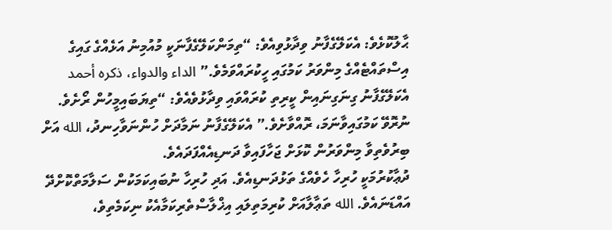ޙާލުކޮޅެވެ: އެކަލޭގެފާނު ވިދާޅުވިއެވެ: “ތިމަންކަލޭގެފާނަކީ މުއުމިނު އަޅެއްގެ ގައިގެ އިސްތައްޓެއްގެ މިންވަރު ކަމުގައި ހީކުރައްވަމެވެ.” الداء والدواء، ذكره أحمد
އެކަލޭގެފާނު ގިނަގިނައިން ކީރިތި ކުރައްވައި ވިދާޅުވެއެވެ: “ތިޔަބައިމީހުން ރޯށެވެ. ނުރޮވޭ ކަމުގައިވާނަމަ، ރޮއްވާށެވެ.” އެކަލޭގެފާނު ނަމާދަށް ހުންނަވާހިނދު، الله އަށް ބިރުވެތިވާ މިންވަރުން ކޮޅަށް ޖަހާފައިވާ ދަނޑިއެއްފަދައެވެ.
ދުޢާކުރުމަކީ ހުރިހާ ހެވެއްގެ ތަޅުދަނޑިއެވެ. އަދި ހުރިހާ ނުބައިކަމަކުން ސަލާމަތްކޮށްދޭ އައްޑަނައެވެ. الله ތަޢާލާއަށް ކުރިމަތިލައި އިޚްލާސްތެރިކަމާއެކު ނިކަމެތިވެ،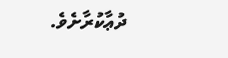ދުޢާކުރާށެވެ.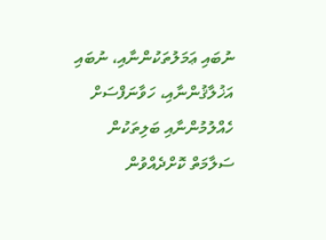ނުބައި ޢަމަލުތަކުންނާއި، ނުބައި އަޚުލާޤުންނާއި، ހަވާނަފްސަށް ހެއްލުމުންނާއި ބަލިތަކުން ސަލާމަތް ކޮށްދެއްވުން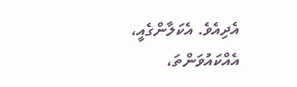އެދިއެވެ. އެކަލާންގެއީ، އެއްކައުވަންތަ،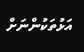އަޅުތަކުންނަށް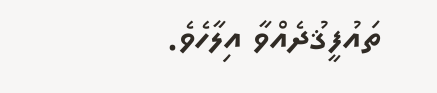ތައުފީޤުދެއްވާ އިލާހެވެ.